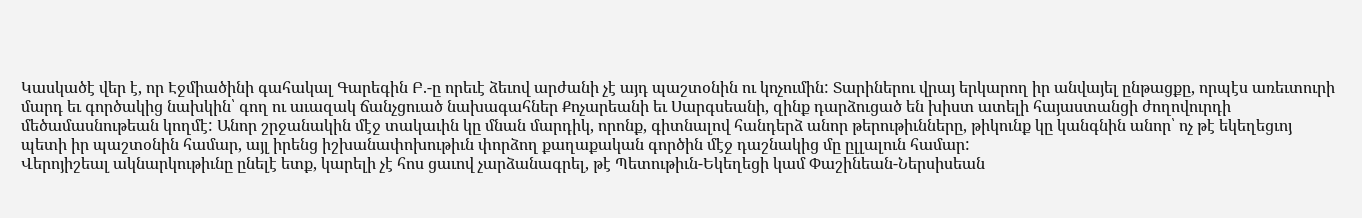Կասկածէ վեր է, որ Էջմիածինի գահակալ Գարեգին Բ.-ը որեւէ ձեւով արժանի չէ այդ պաշտօնին ու կոչումին: Տարիներու վրայ երկարող իր անվայել ընթացքը, որպէս առեւտուրի մարդ եւ գործակից նախկին՝ գող ու աւազակ ճանչցուած նախագահներ Քոչարեանի եւ Սարգսեանի, զինք դարձուցած են խիստ ատելի հայաստանցի ժողովուրդի մեծամասնութեան կողմէ: Անոր շրջանակին մէջ տակաւին կը մնան մարդիկ, որոնք, գիտնալով հանդերձ անոր թերութիւնները, թիկունք կը կանգնին անոր՝ ոչ թէ եկեղեցւոյ պետի իր պաշտօնին համար, այլ իրենց իշխանափոխութիւն փորձող քաղաքական գործին մէջ դաշնակից մը ըլլալուն համար:
Վերոյիշեալ ակնարկութիւնը ընելէ ետք, կարելի չէ հոս ցաւով չարձանագրել, թէ Պետութիւն-Եկեղեցի կամ Փաշինեան-Ներսիսեան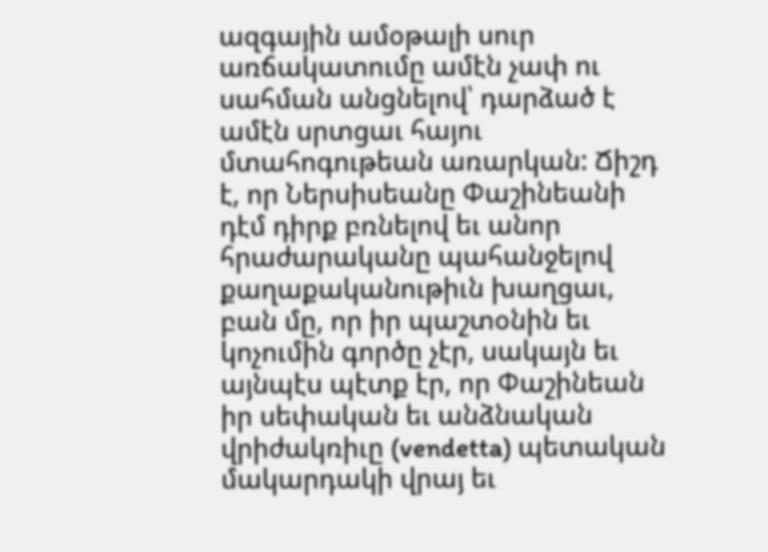ազգային ամօթալի սուր առճակատումը ամէն չափ ու սահման անցնելով՝ դարձած է ամէն սրտցաւ հայու մտահոգութեան առարկան: Ճիշդ է, որ Ներսիսեանը Փաշինեանի դէմ դիրք բռնելով եւ անոր հրաժարականը պահանջելով քաղաքականութիւն խաղցաւ, բան մը, որ իր պաշտօնին եւ կոչումին գործը չէր, սակայն եւ այնպէս պէտք էր, որ Փաշինեան իր սեփական եւ անձնական վրիժակռիւը (vendetta) պետական մակարդակի վրայ եւ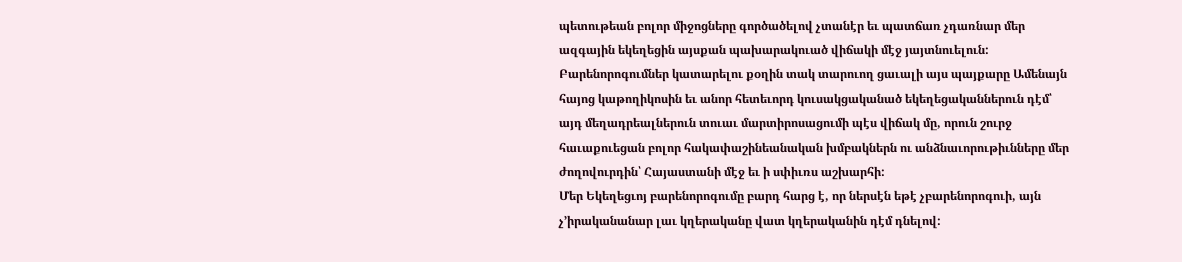պետութեան բոլոր միջոցները գործածելով չտանէր եւ պատճառ չդառնար մեր ազգային եկեղեցին այսքան պախարակուած վիճակի մէջ յայտնուելուն: Բարենորոգումներ կատարելու քօղին տակ տարուող ցաւալի այս պայքարը Ամենայն հայոց կաթողիկոսին եւ անոր հետեւորդ կուսակցականած եկեղեցականներուն դէմ՝ այդ մեղադրեալներուն տուաւ մարտիրոսացումի պէս վիճակ մը, որուն շուրջ հաւաքուեցան բոլոր հակափաշինեանական խմբակներն ու անձնաւորութիւնները մեր ժողովուրդին՝ Հայաստանի մէջ եւ ի սփիւռս աշխարհի:
Մեր Եկեղեցւոյ բարենորոգումը բարդ հարց է, որ ներսէն եթէ չբարենորոգուի, այն չ’իրականանար լաւ կղերականը վատ կղերականին դէմ դնելով: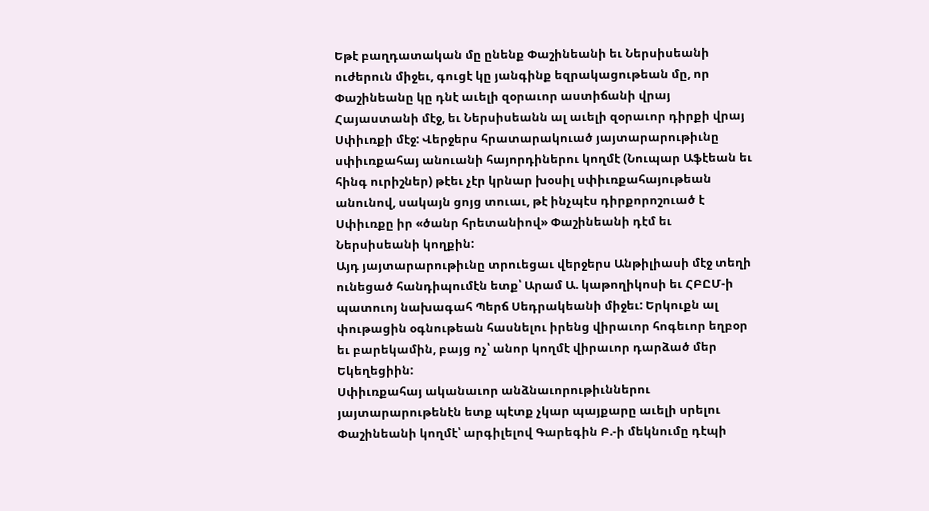Եթէ բաղդատական մը ընենք Փաշինեանի եւ Ներսիսեանի ուժերուն միջեւ, գուցէ կը յանգինք եզրակացութեան մը, որ Փաշինեանը կը դնէ աւելի զօրաւոր աստիճանի վրայ Հայաստանի մէջ, եւ Ներսիսեանն ալ աւելի զօրաւոր դիրքի վրայ Սփիւռքի մէջ: Վերջերս հրատարակուած յայտարարութիւնը սփիւռքահայ անուանի հայորդիներու կողմէ (Նուպար Աֆէեան եւ հինգ ուրիշներ) թէեւ չէր կրնար խօսիլ սփիւռքահայութեան անունով, սակայն ցոյց տուաւ, թէ ինչպէս դիրքորոշուած է Սփիւռքը իր «ծանր հրետանիով» Փաշինեանի դէմ եւ Ներսիսեանի կողքին:
Այդ յայտարարութիւնը տրուեցաւ վերջերս Անթիլիասի մէջ տեղի ունեցած հանդիպումէն ետք՝ Արամ Ա. կաթողիկոսի եւ ՀԲԸՄ-ի պատուոյ նախագահ Պերճ Սեդրակեանի միջեւ: Երկուքն ալ փութացին օգնութեան հասնելու իրենց վիրաւոր հոգեւոր եղբօր եւ բարեկամին, բայց ոչ՝ անոր կողմէ վիրաւոր դարձած մեր Եկեղեցիին:
Սփիւռքահայ ականաւոր անձնաւորութիւններու յայտարարութենէն ետք պէտք չկար պայքարը աւելի սրելու Փաշինեանի կողմէ՝ արգիլելով Գարեգին Բ.-ի մեկնումը դէպի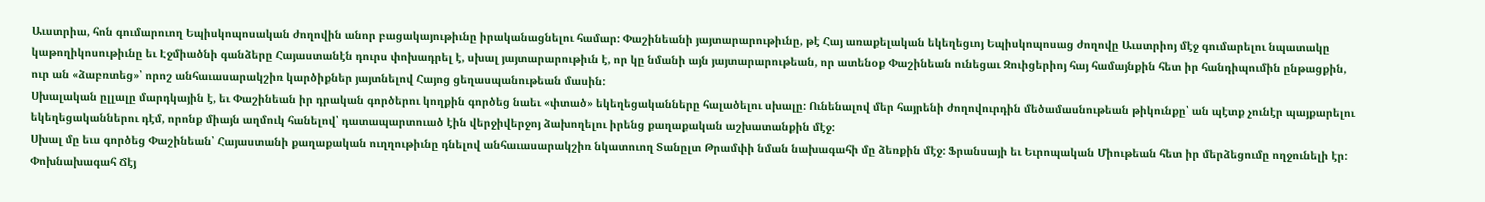Աւստրիա, հոն գումարուող Եպիսկոպոսական ժողովին անոր բացակայութիւնը իրականացնելու համար: Փաշինեանի յայտարարութիւնը, թէ Հայ առաքելական եկեղեցւոյ Եպիսկոպոսաց ժողովը Աւստրիոյ մէջ գումարելու նպատակը կաթողիկոսութիւնը եւ Էջմիածնի գանձերը Հայաստանէն դուրս փոխադրել է, սխալ յայտարարութիւն է, որ կը նմանի այն յայտարարութեան, որ ատենօք Փաշինեան ունեցաւ Զուիցերիոյ հայ համայնքին հետ իր հանդիպումին ընթացքին, ուր ան «ձաբռտեց»՝ որոշ անհաւասարակշիռ կարծիքներ յայտնելով Հայոց ցեղասպանութեան մասին:
Սխալական ըլլալը մարդկային է, եւ Փաշինեան իր դրական գործերու կողքին գործեց նաեւ «փտած» եկեղեցականները հալածելու սխալը: Ունենալով մեր հայրենի ժողովուրդին մեծամասնութեան թիկունքը՝ ան պէտք չունէր պայքարելու եկեղեցականներու դէմ, որոնք միայն աղմուկ հանելով՝ դատապարտուած էին վերջիվերջոյ ձախողելու իրենց քաղաքական աշխատանքին մէջ:
Սխալ մը եւս գործեց Փաշինեան՝ Հայաստանի քաղաքական ուղղութիւնը դնելով անհաւասարակշիռ նկատուող Տանըլտ Թրամփի նման նախագահի մը ձեռքին մէջ: Ֆրանսայի եւ Եւրոպական Միութեան հետ իր մերձեցումը ողջունելի էր: Փոխնախագահ Ճէյ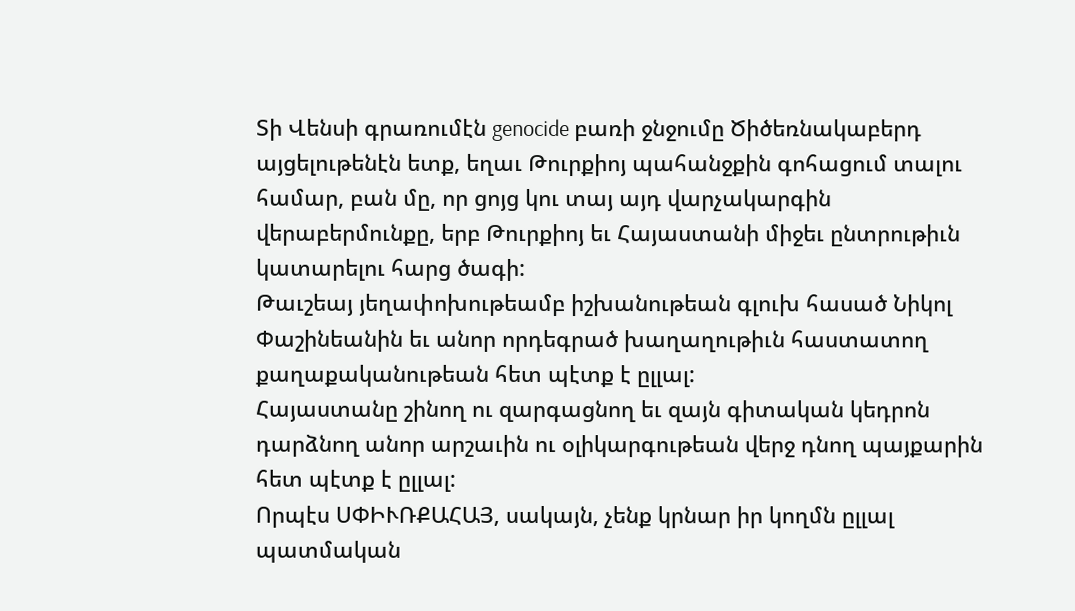Տի Վենսի գրառումէն genocide բառի ջնջումը Ծիծեռնակաբերդ այցելութենէն ետք, եղաւ Թուրքիոյ պահանջքին գոհացում տալու համար, բան մը, որ ցոյց կու տայ այդ վարչակարգին վերաբերմունքը, երբ Թուրքիոյ եւ Հայաստանի միջեւ ընտրութիւն կատարելու հարց ծագի:
Թաւշեայ յեղափոխութեամբ իշխանութեան գլուխ հասած Նիկոլ Փաշինեանին եւ անոր որդեգրած խաղաղութիւն հաստատող քաղաքականութեան հետ պէտք է ըլլալ:
Հայաստանը շինող ու զարգացնող եւ զայն գիտական կեդրոն դարձնող անոր արշաւին ու օլիկարգութեան վերջ դնող պայքարին հետ պէտք է ըլլալ:
Որպէս ՍՓԻՒՌՔԱՀԱՅ, սակայն, չենք կրնար իր կողմն ըլլալ պատմական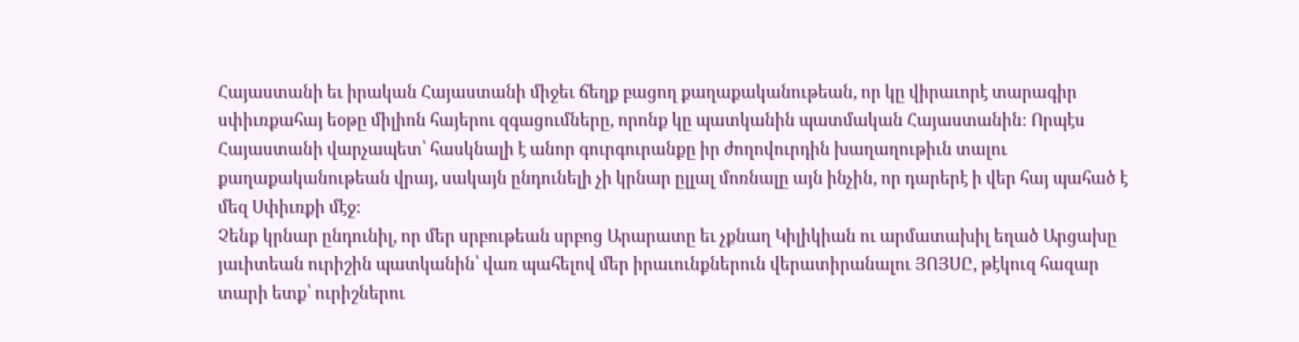Հայաստանի եւ իրական Հայաստանի միջեւ ճեղք բացող քաղաքականութեան, որ կը վիրաւորէ տարագիր սփիւռքահայ եօթը միլիոն հայերու զգացումները, որոնք կը պատկանին պատմական Հայաստանին: Որպէս Հայաստանի վարչապետ՝ հասկնալի է անոր գուրգուրանքը իր ժողովուրդին խաղաղութիւն տալու քաղաքականութեան վրայ, սակայն ընդունելի չի կրնար ըլլալ մոռնալը այն ինչին, որ դարերէ ի վեր հայ պահած է մեզ Սփիւռքի մէջ:
Չենք կրնար ընդունիլ, որ մեր սրբութեան սրբոց Արարատը եւ չքնաղ Կիլիկիան ու արմատախիլ եղած Արցախը յաւիտեան ուրիշին պատկանին՝ վառ պահելով մեր իրաւունքներուն վերատիրանալու ՅՈՅՍԸ, թէկուզ հազար տարի ետք՝ ուրիշներու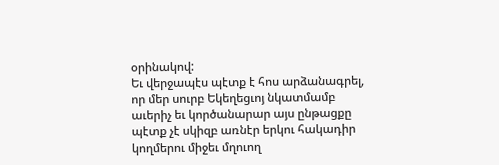օրինակով:
Եւ վերջապէս պէտք է հոս արձանագրել, որ մեր սուրբ Եկեղեցւոյ նկատմամբ աւերիչ եւ կործանարար այս ընթացքը պէտք չէ սկիզբ առնէր երկու հակադիր կողմերու միջեւ մղուող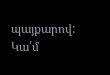պայքարով: Կա՛մ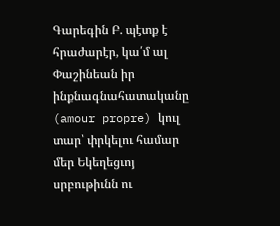Գարեգին Բ. պէտք է հրաժարէր, կա՛մ ալ Փաշինեան իր ինքնագնահատականը (amour propre) կուլ տար՝ փրկելու համար մեր Եկեղեցւոյ սրբութիւնն ու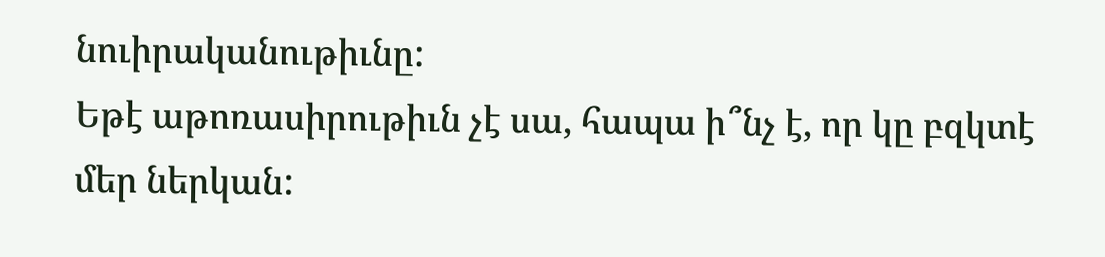նուիրականութիւնը:
Եթէ աթոռասիրութիւն չէ սա, հապա ի՞նչ է, որ կը բզկտէ մեր ներկան: